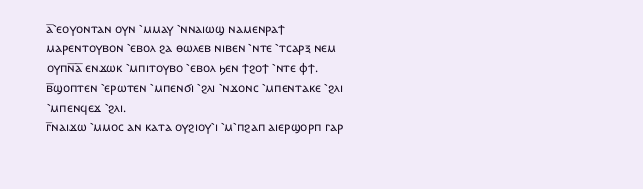ⲁ̅⳿ⲉⲟⲩⲟⲛⲧⲁⲛ ⲟⲩⲛ ⳿ⲙⲙⲁⲩ ⳿ⲛⲛⲁⲓⲱϣ ⲛⲁⲙⲉⲛⲣⲁϯ ⲙⲁⲣⲉⲛⲧⲟⲩⲃⲟⲛ ⳿ⲉⲃⲟⲗ ϩⲁ ⲑⲱⲗⲉⲃ ⲛⲓⲃⲉⲛ ⳿ⲛⲧⲉ ⳿ⲧⲥⲁⲣⲝ ⲛⲉⲙ ⲟⲩⲡⲛ̅ⲁ̅ ⲉⲛϫⲱⲕ ⳿ⲙⲡⲓⲧⲟⲩⲃⲟ ⳿ⲉⲃⲟⲗ ϧⲉⲛ ϯϩⲟϯ ⳿ⲛⲧⲉ ⲫϯ.
ⲃ̅ϣⲟⲡⲧⲉⲛ ⳿ⲉⲣⲱⲧⲉⲛ ⳿ⲙⲡⲉⲛϭⲓ ⳿ϩⲗⲓ ⳿ⲛϫⲟⲛⲥ ⳿ⲙⲡⲉⲛⲧⲁⲕⲉ ⳿ϩⲗⲓ ⳿ⲙⲡⲉⲛϥⲉϫ ⳿ϩⲗⲓ.
ⲅ̅ⲛⲁⲓϫⲱ ⳿ⲙⲙⲟⲥ ⲁⲛ ⲕⲁⲧⲁ ⲟⲩϩⲓⲟⲩ⳿ⲓ ⳿ⲙ⳿ⲡϩⲁⲡ ⲁⲓⲉⲣϣⲟⲣⲡ ⲅⲁⲣ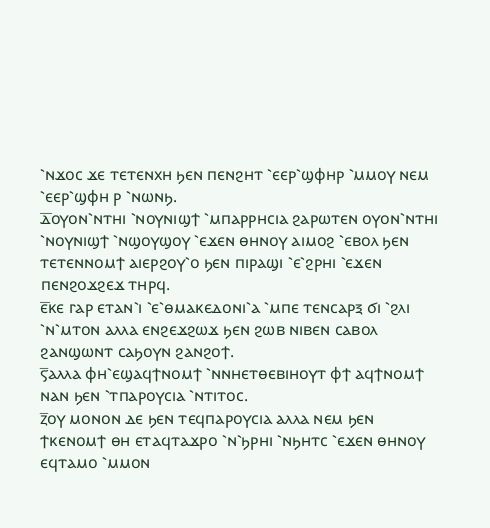⳿ⲛϫⲟⲥ ϫⲉ ⲧⲉⲧⲉⲛⲭⲏ ϧⲉⲛ ⲡⲉⲛϩⲏⲧ ⳿ⲉⲉⲣ⳿ϣⲫⲏⲣ ⳿ⲙⲙⲟⲩ ⲛⲉⲙ ⳿ⲉⲉⲣ⳿ϣⲫⲏ ⲣ ⳿ⲛⲱⲛϧ.
ⲇ̅ⲟⲩⲟⲛ⳿ⲛⲧⲏⲓ ⳿ⲛⲟⲩⲛⲓϣϯ ⳿ⲙⲡⲁⲣⲣⲏⲥⲓⲁ ϩⲁⲣⲱⲧⲉⲛ ⲟⲩⲟⲛ⳿ⲛⲧⲏⲓ ⳿ⲛⲟⲩⲛⲓϣϯ ⳿ⲛϣⲟⲩϣⲟⲩ ⳿ⲉϫⲉⲛ ⲑⲏⲛⲟⲩ ⲁⲓⲙⲟϩ ⳿ⲉⲃⲟⲗ ϧⲉⲛ ⲧⲉⲧⲉⲛⲛⲟⲙϯ ⲁⲓⲉⲣϩⲟⲩ⳿ⲟ ϧⲉⲛ ⲡⲓⲣⲁϣⲓ ⳿ⲉ⳿ϩⲣⲏⲓ ⳿ⲉϫⲉⲛ ⲡⲉⲛϩⲟϫϩⲉϫ ⲧⲏⲣϥ.
ⲉ̅ⲕⲉ ⲅⲁⲣ ⲉⲧⲁⲛ⳿ⲓ ⳿ⲉ⳿ⲑⲙⲁⲕⲉⲇⲟⲛⲓ⳿ⲁ ⳿ⲙⲡⲉ ⲧⲉⲛⲥⲁⲣⲝ ϭⲓ ⳿ϩⲗⲓ ⳿ⲛ⳿ⲙⲧⲟⲛ ⲁⲗⲗⲁ ⲉⲛϩⲉϫϩⲱϫ ϧⲉⲛ ϩⲱⲃ ⲛⲓⲃⲉⲛ ⲥⲁⲃⲟⲗ ϩⲁⲛϣⲱⲛⲧ ⲥⲁϧⲟⲩⲛ ϩⲁⲛϩⲟϯ.
ⲋ̅ⲁⲗⲗⲁ ⲫⲏ⳿ⲉϣⲁϥϯⲛⲟⲙϯ ⳿ⲛⲛⲏⲉⲧⲑⲉⲃⲓⲏⲟⲩⲧ ⲫϯ ⲁϥϯⲛⲟⲙϯ ⲛⲁⲛ ϧⲉⲛ ⳿ⲧⲡⲁⲣⲟⲩⲥⲓⲁ ⳿ⲛⲧⲓⲧⲟⲥ.
ⲍ̅ⲟⲩ ⲙⲟⲛⲟⲛ ⲇⲉ ϧⲉⲛ ⲧⲉϥⲡⲁⲣⲟⲩⲥⲓⲁ ⲁⲗⲗⲁ ⲛⲉⲙ ϧⲉⲛ ϯⲕⲉⲛⲟⲙϯ ⲑⲏ ⲉⲧⲁϥⲧⲁϫⲣⲟ ⳿ⲛ⳿ϧⲣⲏⲓ ⳿ⲛϧⲏⲧⲥ ⳿ⲉϫⲉⲛ ⲑⲏⲛⲟⲩ ⲉϥⲧⲁⲙⲟ ⳿ⲙⲙⲟⲛ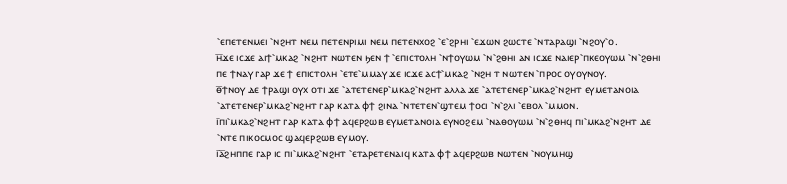⳿ⲉⲡⲉⲧⲉⲛⲙⲉⲓ ⳿ⲛϩⲏⲧ ⲛⲉⲙ ⲡⲉⲧⲉⲛⲣⲓⲙⲓ ⲛⲉⲙ ⲡⲉⲧⲉⲛⲭⲟϩ ⳿ⲉ⳿ϩⲣⲏⲓ ⳿ⲉϫⲱⲛ ϩⲱⲥⲧⲉ ⳿ⲛⲧⲁⲣⲁϣⲓ ⳿ⲛϩⲟⲩ⳿ⲟ.
ⲏ̅ϫⲉ ⲓⲥϫⲉ ⲁⲓϯ⳿ⲙⲕⲁϩ ⳿ⲛϩⲏⲧ ⲛⲱⲧⲉⲛ ϧⲉⲛ ϯ ⳿ⲉⲡⲓⲥⲧⲟⲗⲏ ⳿ⲛϯⲟⲩⲱⲙ ⳿ⲛ⳿ϩⲑⲏⲓ ⲁⲛ ⲓⲥϫⲉ ⲛⲁⲓⲉⲣ⳿ⲡⲕⲉⲟⲩⲱⲙ ⳿ⲛ⳿ϩⲑⲏⲓ ⲡⲉ ϯⲛⲁⲩ ⲅⲁⲣ ϫⲉ ϯ ⲉⲡⲓⲥⲧⲟⲗⲏ ⳿ⲉⲧⲉ⳿ⲙⲙⲁⲩ ϫⲉ ⲓⲥϫⲉ ⲁⲥϯ⳿ⲙⲕⲁϩ ⳿ⲛϩⲏ ⲧ ⲛⲱⲧⲉⲛ ⳿ⲡⲣⲟⲥ ⲟⲩⲟⲩⲛⲟⲩ.
ⲑ̅ϯⲛⲟⲩ ⲇⲉ ϯⲣⲁϣⲓ ⲟⲩⲭ ⲟⲧⲓ ϫⲉ ⳿ⲁⲧⲉⲧⲉⲛⲉⲣ⳿ⲙⲕⲁϩ⳿ⲛϩⲏⲧ ⲁⲗⲗⲁ ϫⲉ ⳿ⲁⲧⲉⲧⲉⲛⲉⲣ⳿ⲙⲕⲁϩ⳿ⲛϩⲏⲧ ⲉⲩⲙⲉⲧⲁⲛⲟⲓⲁ ⳿ⲁⲧⲉⲧⲉⲛⲉⲣ⳿ⲙⲕⲁϩ⳿ⲛϩⲏⲧ ⲅⲁⲣ ⲕⲁⲧⲁ ⲫϯ ϩⲓⲛⲁ ⳿ⲛⲧⲉⲧⲉⲛ⳿ϣⲧⲉⲙ ϯⲟⲥⲓ ⳿ⲛ⳿ϩⲗⲓ ⳿ⲉⲃⲟⲗ ⳿ⲙⲙⲟⲛ.
ⲓ̅ⲡⲓ⳿ⲙⲕⲁϩ⳿ⲛϩⲏⲧ ⲅⲁⲣ ⲕⲁⲧⲁ ⲫϯ ⲁϥⲉⲣϩⲱⲃ ⲉⲩⲙⲉⲧⲁⲛⲟⲓⲁ ⲉⲩⲛⲟϩⲉⲙ ⳿ⲛⲁⲑⲟⲩⲱⲙ ⳿ⲛ⳿ϩⲑⲏϥ ⲡⲓ⳿ⲙⲕⲁϩ⳿ⲛϩⲏⲧ ⲇⲉ ⳿ⲛⲧⲉ ⲡⲓⲕⲟⲥⲙⲟⲥ ϣⲁϥⲉⲣϩⲱⲃ ⲉⲩⲙⲟⲩ.
ⲓ̅ⲁ̅ϩⲏⲡⲡⲉ ⲅⲁⲣ ⲓⲥ ⲡⲓ⳿ⲙⲕⲁϩ⳿ⲛϩⲏⲧ ⳿ⲉⲧⲁⲣⲉⲧⲉⲛⲁⲓϥ ⲕⲁⲧⲁ ⲫϯ ⲁϥⲉⲣϩⲱⲃ ⲛⲱⲧⲉⲛ ⳿ⲛⲟⲩⲙⲏϣ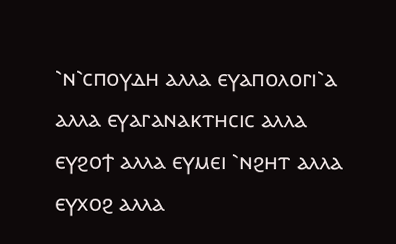⳿ⲛ⳿ⲥⲡⲟⲩⲇⲏ ⲁⲗⲗⲁ ⲉⲩⲁⲡⲟⲗⲟⲅⲓ⳿ⲁ ⲁⲗⲗⲁ ⲉⲩⲁⲅⲁⲛⲁⲕⲧⲏⲥⲓⲥ ⲁⲗⲗⲁ ⲉⲩϩⲟϯ ⲁⲗⲗⲁ ⲉⲩⲙⲉⲓ ⳿ⲛϩⲏⲧ ⲁⲗⲗⲁ ⲉⲩⲭⲟϩ ⲁⲗⲗⲁ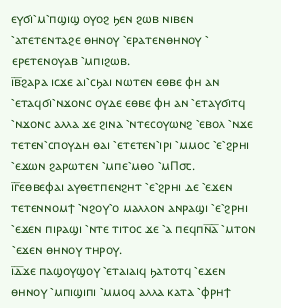ⲉⲩϭⲓ⳿ⲙ⳿ⲡϣⲓϣ ⲟⲩⲟϩ ϧⲉⲛ ϩⲱⲃ ⲛⲓⲃⲉⲛ ⳿ⲁⲧⲉⲧⲉⲛⲧⲁϩⲉ ⲑⲏⲛⲟⲩ ⳿ⲉⲣⲁⲧⲉⲛⲑⲏⲛⲟⲩ ⳿ ⲉⲣⲉⲧⲉⲛⲟⲩⲁⲃ ⳿ⲙⲡⲓϩⲱⲃ.
ⲓ̅ⲃ̅ϩⲁⲣⲁ ⲓⲥϫⲉ ⲁⲓ⳿ⲥϧⲁⲓ ⲛⲱⲧⲉⲛ ⲉⲑⲃⲉ ⲫⲏ ⲁⲛ ⳿ⲉⲧⲁϥϭⲓ⳿ⲛϫⲟⲛⲥ ⲟⲩⲇⲉ ⲉⲑⲃⲉ ⲫⲏ ⲁⲛ ⳿ⲉⲧⲁⲩϭⲓⲧϥ ⳿ⲛϫⲟⲛⲥ ⲁⲗⲗⲁ ϫⲉ ϩⲓⲛⲁ ⳿ⲛⲧⲉⲥⲟⲩⲱⲛϩ ⳿ⲉⲃⲟⲗ ⳿ⲛϫⲉ ⲧⲉⲧⲉⲛ⳿ⲥⲡⲟⲩⲇⲏ ⲑⲁⲓ ⳿ⲉⲧⲉⲧⲉⲛ⳿ⲓⲣⲓ ⳿ⲙⲙⲟⲥ ⳿ⲉ⳿ϩⲣⲏⲓ ⳿ⲉϫⲱⲛ ϩⲁⲣⲱⲧⲉⲛ ⳿ⲙⲡⲉ⳿ⲙⲑⲟ ⳿ⲙⲠ⳪.
ⲓ̅ⲅ̅ⲉⲑⲃⲉⲫⲁⲓ ⲁⲩⲑⲉⲧⲡⲉⲛϩⲏⲧ ⳿ⲉ⳿ϩⲣⲏⲓ ⲇⲉ ⳿ⲉϫⲉⲛ ⲧⲉⲧⲉⲛⲛⲟⲙϯ ⳿ⲛϩⲟⲩ⳿ⲟ ⲙⲁⲗⲗⲟⲛ ⲁⲛⲣⲁϣⲓ ⳿ⲉ⳿ϩⲣⲏⲓ ⳿ⲉϫⲉⲛ ⲡⲓⲣⲁϣⲓ ⳿ⲛⲧⲉ ⲧⲓⲧⲟⲥ ϫⲉ ⳿ⲁ ⲡⲉϥⲡⲛ̅ⲁ̅ ⳿ⲙⲧⲟⲛ ⳿ⲉϫⲉⲛ ⲑⲏⲛⲟⲩ ⲧⲏⲣⲟⲩ.
ⲓ̅ⲇ̅ϫⲉ ⲡⲁϣⲟⲩϣⲟⲩ ⳿ⲉⲧⲁⲓⲁⲓϥ ϧⲁⲧⲟⲧϥ ⳿ⲉϫⲉⲛ ⲑⲏⲛⲟⲩ ⳿ⲙⲡⲓϣⲓⲡⲓ ⳿ⲙⲙⲟϥ ⲁⲗⲗⲁ ⲕⲁⲧⲁ ⳿ⲫⲣⲏϯ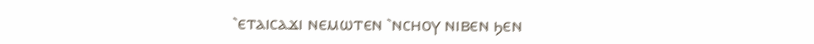⳿ⲉⲧⲁⲓⲥⲁϫⲓ ⲛⲉⲙⲱⲧⲉⲛ ⳿ⲛⲥⲏⲟⲩ ⲛⲓⲃⲉⲛ ϧⲉⲛ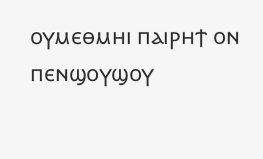ⲟⲩⲙⲉⲑⲙⲏⲓ ⲡⲁⲓⲣⲏϯ ⲟⲛ ⲡⲉⲛϣⲟⲩϣⲟⲩ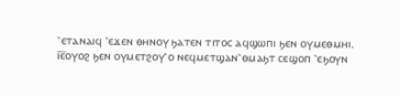⳿ⲉⲧⲁⲛⲁⲓϥ ⳿ⲉϫⲉⲛ ⲑⲏⲛⲟⲩ ϧⲁⲧⲉⲛ ⲧⲓⲧⲟⲥ ⲁϥϣⲱⲡⲓ ϧⲉⲛ ⲟⲩⲙⲉⲑⲙⲏⲓ.
ⲓ̅ⲉ̅ⲟⲩⲟϩ ϧⲉⲛ ⲟⲩⲙⲉⲧϩⲟⲩ⳿ⲟ ⲛⲉϥⲙⲉⲧϣⲁⲛ⳿ⲑⲙⲁϧⲧ ⲥⲉϣⲟⲡ ⳿ⲉϧⲟⲩⲛ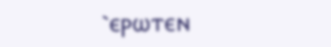⳿ⲉⲣⲱⲧⲉⲛ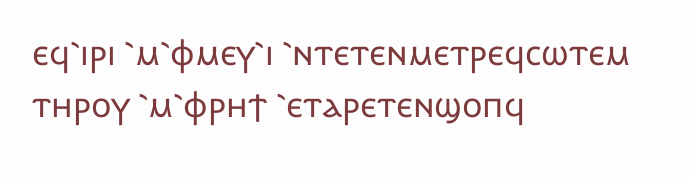ⲉϥ⳿ⲓⲣⲓ ⳿ⲙ⳿ⲫⲙⲉⲩ⳿ⲓ ⳿ⲛⲧⲉⲧⲉⲛⲙⲉⲧⲣⲉϥⲥⲱⲧⲉⲙ ⲧⲏⲣⲟⲩ ⳿ⲙ⳿ⲫⲣⲏϯ ⳿ⲉⲧⲁⲣⲉⲧⲉⲛϣⲟⲡϥ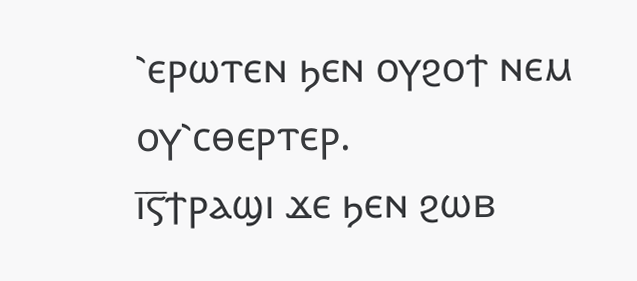⳿ⲉⲣⲱⲧⲉⲛ ϧⲉⲛ ⲟⲩϩⲟϯ ⲛⲉⲙ ⲟⲩ⳿ⲥⲑⲉⲣⲧⲉⲣ.
ⲓ̅ⲋ̅ϯⲣⲁϣⲓ ϫⲉ ϧⲉⲛ ϩⲱⲃ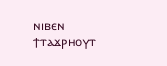ⲛⲓⲃⲉⲛ ϯⲧⲁϫⲣⲏⲟⲩⲧ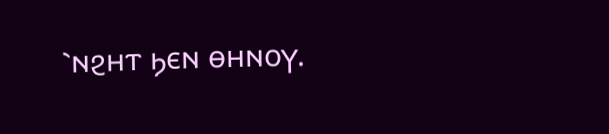⳿ⲛϩⲏⲧ ϧⲉⲛ ⲑⲏⲛⲟⲩ.